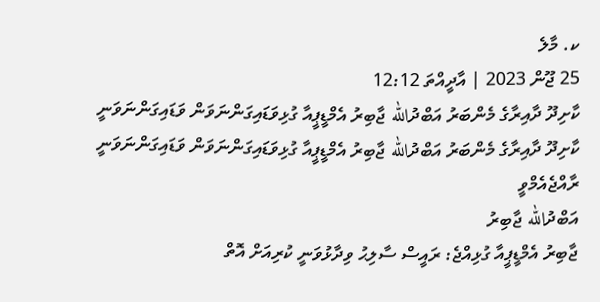ކ. މާލެ
25 ޖޫން 2023 | އާދީއްތަ 12:12
ކާށިދޫ ދާއިރާގެ މެންބަރު އަބްދުالله ޖާބިރު އެމްޑީޕީއާ ގުޅިވަޑައިގަންނަވަން ވަޑައިގަންނަވަނީ
ކާށިދޫ ދާއިރާގެ މެންބަރު އަބްދުالله ޖާބިރު އެމްޑީޕީއާ ގުޅިވަޑައިގަންނަވަން ވަޑައިގަންނަވަނީ
ރާއްޖެއެމްވީ
އަބްދުالله ޖާބިރު
ޖާބިރު އެމްޑީޕީއާ ގުޅިއްޖެ: ރައީސް ސާލިޙު ވިދާޅުވަނީ ކުރިއަށް އޮތް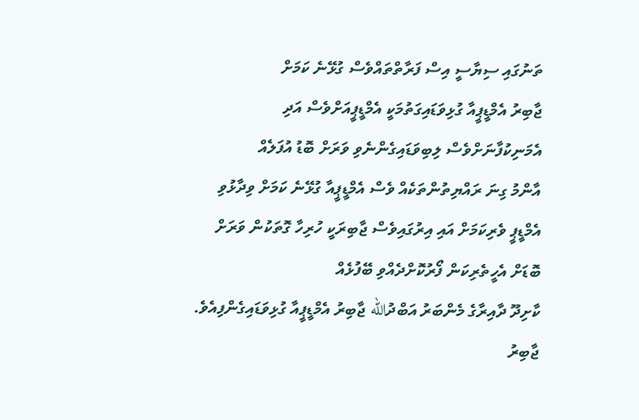ތަނުގައި ސިޔާސީ އިސް ފަރާތްތައްވެސް ގުޅޭނެ ކަމަށް
ޖާބިރު އެމްޑީޕީއާ ގުޅިވަޑައިގަތުމަކީ އެމްޑީޕީއަށްވެސް އަދި އެމަނިކުފާނަށްވެސް ލިބިވަޑައިގެންނެވި ވަރަށް ބޮޑު އުފަލެއް
އާންމު ގިނަ ރައްޔިތުންތަކެއް ވެސް އެމްޑީޕީއާ ގުޅޭނެ ކަމަށް ވިދާޅުވި
އެމްޑީޕީ ވެރިކަމަށް އައި އިރުގައިވެސް ޖާބިރަކީ ހުރިހާ ގޮތަކުން ވަރަށް ބޮޑަށް އެހީތެރިކަން ފޯރުކޮށްދެއްވި ބޭފުޅެއް
ކާށިދޫ ދާއިރާގެ މެންބަރު އަބްދުالله ޖާބިރު އެމްޑީޕީއާ ގުޅިވަޑައިގެންފިއެވެ.
ޖާބިރު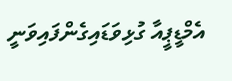އެމްޑީޕީއާ ގުޅިވަޑައިގެންފައިވަނީ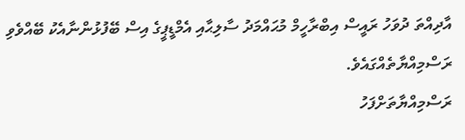އާދިއްތަ ދުވަހު ރައީސް އިބްރާހީމް މުޙައްމަދު ސާލިޙާއި އެމްޑީޕީގެ އިސް ބޭފުޅުންނާއެކު ބޭއްވެވި ރަސްމިއްޔާތެއްގައެވެ.
ރަސްމިއްޔާތަށްފަހު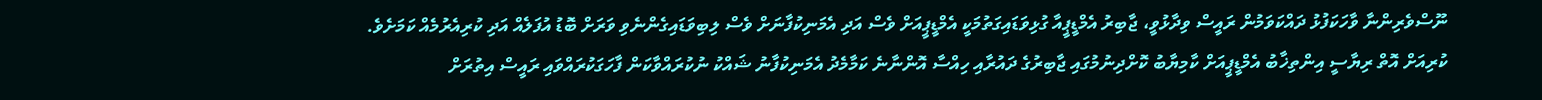ނޫސްވެރިންނާ ވާހަކަފުޅު ދައްކަވަމުން ރައީސް ވިދާޅުވީ، ޖާބިރު އެމްޑީޕީއާ ގުޅިވަޑައިގަތުމަކީ އެމްޑީޕީއަށް ވެސް އަދި އެމަނިކުފާނަށް ވެސް ލިބިވަޑައިގެންނެވި ވަރަށް ބޮޑު އުފަލެއް އަދި ކުރިއެރުމެއް ކަމަށެވެ.
ކުރިއަށް އޮތް ރިޔާސީ އިންތިޚާބު އެމްޑީޕީއަށް ކާމިޔާބު ކޮށްދިނުމުގައި ޖާބިރުގެ ދައުރާއި ހިއްސާ އޮންނާނެ ކަމާމެދު އެމަނިކުފާނު ޝައްކު ނުކުރައްވާކަން ފާހަގަކުރައްވައި ރައީސް އިތުރަށް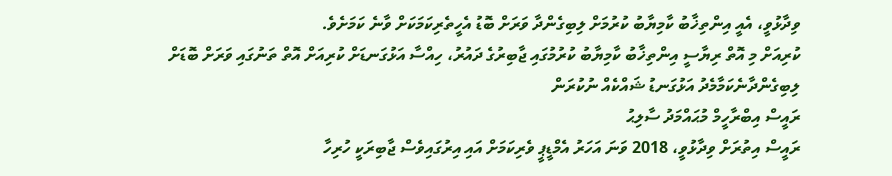ވިދާޅުވީ، އެއީ އިންތިޚާބު ކާމިޔާބު ކުރުމަށް ލިބިގެންދާ ވަރަށް ބޮޑު އެހީތެރިކަމަކަށް ވާނެ ކަމަށެވެ.
ކުރިއަށް މި އޮތް ރިޔާސީ އިންތިޚާބު ކާމިޔާބު ކުރުމުގައި ޖާބިރުގެ ދައުރު، ހިއްސާ އަޅުގަނޑަށް ކުރިއަށް އޮތް ތަނުގައި ވަރަށް ބޮޑަށް ލިބިގެންދާނެކަމާމެދު އަޅުގަނޑު ޝައްކެއް ނުކުރަން
ރައީސް އިބްރާހީމް މުޙައްމަދު ސާލިޙު
ރައީސް އިތުރަށް ވިދާޅުވީ، 2018 ވަނަ އަހަރު އެމްޑީޕީ ވެރިކަމަށް އައި އިރުގައިވެސް ޖާބިރަކީ ހުރިހާ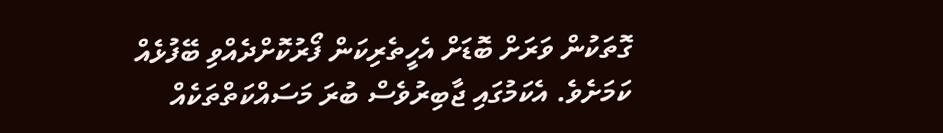ގޮތަކުން ވަރަށް ބޮޑަށް އެހީތެރިކަން ފޯރުކޮށްދެއްވި ބޭފުޅެއް ކަމަށެވެ. އެކަމުގައި ޖާބިރުވެސް ބުރަ މަސައްކަތްތަކެއް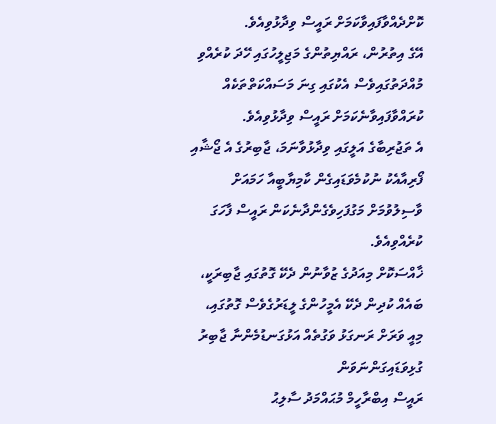ކޮށްދެއްވާފައިވާކަމަށް ރައީސް ވިދާޅުވިއެވެ.
އޭގެ އިތުރުން، ރައްޔިތުންގެ މަޖިލީހުގައި ހޭދަ ކުރެއްވި މުއްދަތުގައިވެސް އެކުގައި ގިނަ މަސައްކަތްތަކެއް ކުރައްވާފައިވާނެކަމަށް ރައީސް ވިދާޅުވިއެވެ.
އެ ތަޖުރިބާގެ އަލީގައި ވިދާޅުވާނަމަ، ޖާބިރުގެ އެ ޖޯޝާއި ފޯރިއާއެކު ނުކުމެވަޑައިގެން ކާމިޔާބީއާ ހަމައަށް ވާސިލުވުމަށް މަގުފަހިވެގެންދާނެކަން ރައީސް ފާހަގަ ކުރެއްވިއެވެ.
ޚާއްސަކޮށް މިއަދުގެ ޒުވާނުން ދެކޭ ގޮތުގައި ޖާބިރަކީ، ބައެއް ކުދިން ދެކޭ އެމީހުންގެ ލީޑަރުގެވެސް ގޮތުގައި، މިއީ ވަރަށް ރަނގަޅު ވަގުތެއް އަޅުގަނޑުމެންނާ ޖާބިރު ގުޅިވަޑައިގަންނަވަން
ރައީސް އިބްރާހީމް މުޙައްމަދު ސާލިޙު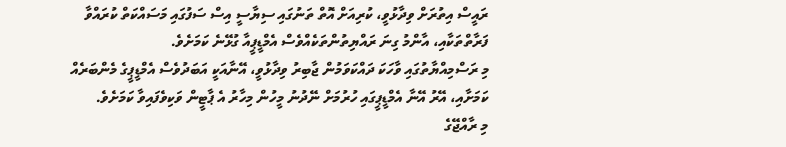ރައީސް އިތުރަށް ވިދާޅުވީ، ކުރިއަށް އޮތް ތަނުގައި ސިޔާސީ އިސް ސަފުގައި މަސައްކަތް ކުރައްވާ ފަރާތްތަކާއި، އާންމު ގިނަ ރައްޔިތުންތަކެއްވެސް އެމްޑީޕީއާ ގުޅޭނެ ކަމަށެވެ.
މި ރަސްމިއްޔާތުގައި ވާހަކަ ދައްކަވަމުން ޖާބިރު ވިދާޅުވީ، އޭނާއަކީ އަބަދުވެސް އެމްޑީޕީގެ މެންބަރެއް ކަމަށާއި، އޭރު އޭނާ އެމްޑީޕީގައި ހުރުމަށް ނޭދުނު މީހުން މިހާރު އެ ޕާޓީން ވަކިވެފައިވާ ކަމަށެވެ.
މި ރާއްޖޭގެ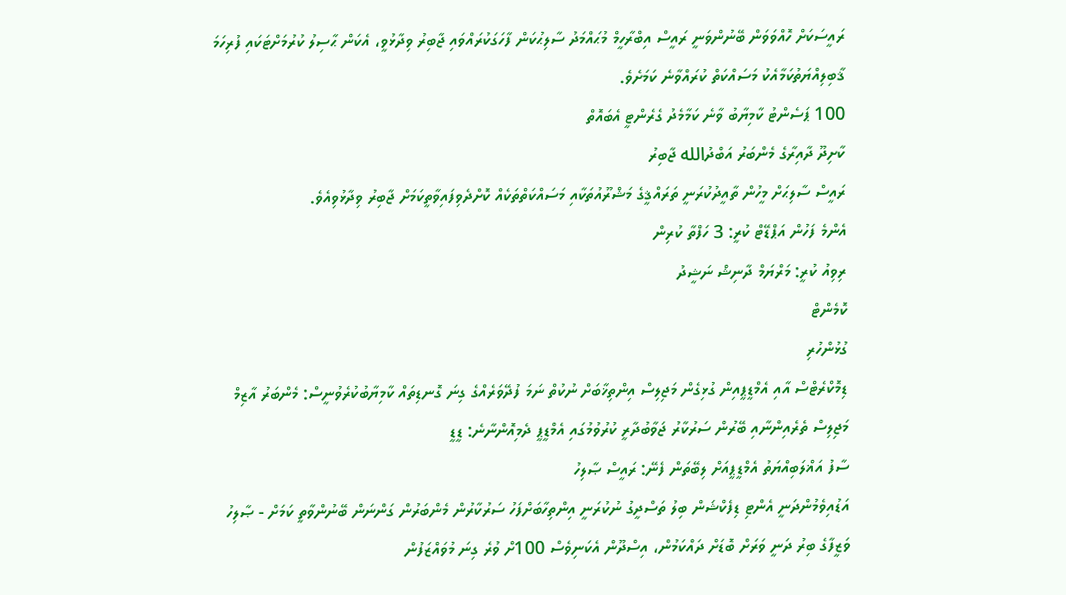ރައީސަކަށް ހޮއްވަވަން ބޭނުންވަނީ ރައީސް އިބްރާހީމް މުޙައްމަދު ސާލިޙުކަން ފާހަގަކުރައްވައި ޖާބިރު ވިދާޅުވީ، އެކަން ޙާސިލު ކުރުމަށްޓަކައި ފުރިހަމަ ޤާބިލިއްޔަތުކަމާއެކު މަސައްކަތް ކުރައްވާނެ ކަމަށެވެ.
100 ޕަސެންޓު ކާމިޔާބު ވާނެ ކަމާމެދު ގެރެންޓީ އެބައޮތް
ކާށިދޫ ދާއިރާގެ މެންބަރު އަބްދުالله ޖާބިރު
ރައީސް ސާލިޙަށް މީހުން ތާއީދުކުރަނީ ތަރައްޤީގެ މަޝްރޫއުތަކާއި މަސައްކަތްތަކެއް ކޮށްދެވިފައިވާތީކަމަށް ޖާބިރު ވިދާޅުވިއެވެ.
އެންމެ ފަހުން އަޕްޑޭޓް ކުރީ: 3 ހަފްތާ ކުރިން
ރިވިއު ކުރީ: މަރްޔަމް ދާނިޝް ނަޝީދު
ކޮމެންޓް
ގުޅުންހުރި
ޑިމޮކްރެޓްސް އާއި އެމްޑީޕީއިން ގުޅިގެން މަޖިލިސް އިންތިޚާބަށް ނުކުތް ނަމަ ފުދޭވަރެއްގެ ގިނަ ގޮނޑިތައް ކާމިޔާބުކުރެވުނީސް: މެންބަރު އާޒިމް
މަޖިލިސް ތެރެއިންނާއި ބޭރުން ސަރުކާރު ޖަވާބުދާރީ ކުރުވުމުގައި އެމްޑީޕީ ދެމިއޮންނާނެ: ޑީޑީ
ސާފު އަޣްލަބިއްޔަތު އެމްޑީޕީއަށް ލިބޭތަން ފެނޭ: ރައީސް ޞާލިހު
އަޑުއިވެމުންދަނީ އެންޓި ޑިފެކްޝަން ބިލު ތަސްދީގު ނުކުރަނީ އިންތިހާބަށްފަހު ސަރުކާރުން މެންބަރުން ގަންނަން ބޭނުންވާތީ ކަމަށް - ޞާލިހު
ވަޒީފާގެ ބިރު ދަނީ ވަރަށް ބޮޑަށް ދައްކަމުން، އިސްދޫން އެކަނިވެސް 100ށް ވުރެ ގިނަ މުވައްޒަފުން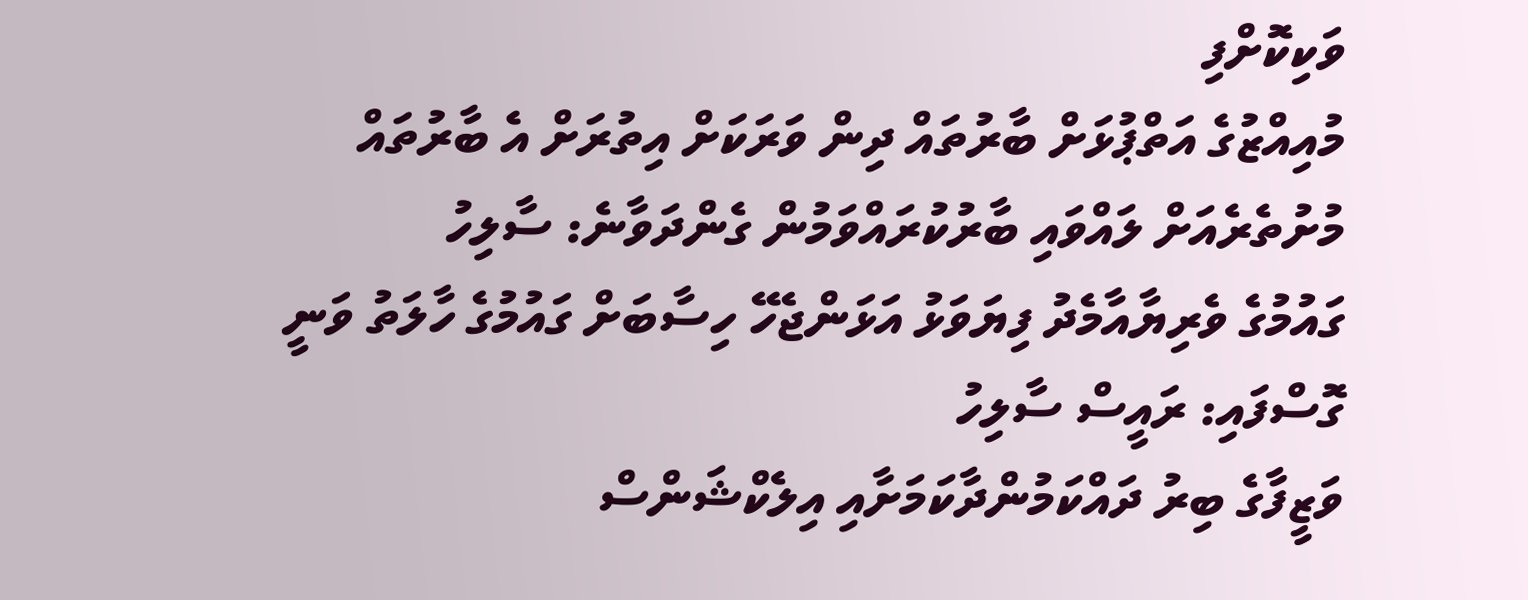ވަކިކޮށްފި
މުއިއްޒުގެ އަތްޕުޅަށް ބާރުތައް ދިން ވަރަކަށް އިތުރަށް އެ ބާރުތައް މުށުތެރެއަށް ލައްވައި ބާރުކުރައްވަމުން ގެންދަވާނެ: ސާލިހު
ގައުމުގެ ވެރިޔާއާމެދު ފިޔަވަޅު އަޅަންޖެހޭ ހިސާބަށް ގައުމުގެ ހާލަތު ވަނީ ގޮސްފައި: ރައީސް ސާލިހު
ވަޒީފާގެ ބިރު ދައްކަމުންދާކަމަށާއި އިލެކްޝަންސް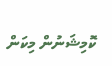ކޮމިޝަނުން މިކަން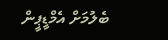ބެލުމަށް އެމްޑީޕީން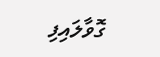ގޮވާލައިފި